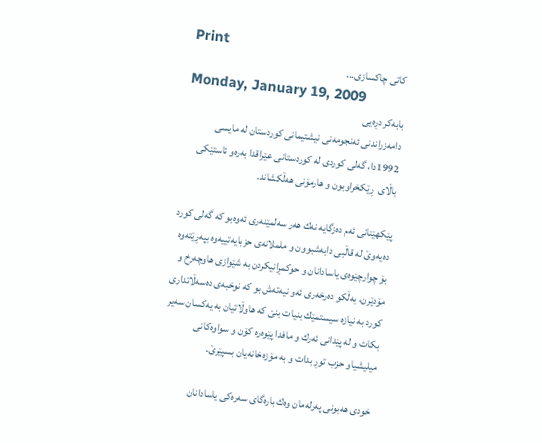Print
 كاتی چاكسازی...
Monday, January 19, 2009
بابه‌کر دڕه‌یی
دامه‌زراندنی ئه‌نجومه‌نی‌ نیشتیمانی‌ كوردستان له‌ مایسی 1992دا، گه‌لی كوردی له‌ كوردستانی عێراقدا به‌ره‌و ئاستێكی باڵای‌  ڕێكخراوبون و هارمۆنی هه‌ڵكشاند.

پێكهێنانی ئه‌م ده‌زگایه‌ نه‌ك هه‌ر سه‌لمێنه‌ری ئه‌وه‌بو كه‌ گه‌لی كورد ده‌یه‌وێ له‌ قاڵبی دابه‌شبوون و ململانه‌ی‌ حزبایه‌تییه‌وه‌ بپه‌ڕێته‌وه‌ بۆ چوارچێوه‌ی یاسادانان و حوكمڕانیكردن به‌ شێوازی هاوچه‌رخ و مۆدێرن، به‌ڵكو ده‌رخه‌ری ئه‌و نیه‌ته‌ش بو كه‌ نوخبه‌ی‌ ده‌سه‌ڵاتداری كورد به‌ نیازه‌ سیستمێك بنیات بنێ كه‌ هاوڵاتیان به‌ یه‌كسان سه‌یر بكات و له‌ پێدانی ئه‌رك و مافدا پێوه‌ره‌ كۆن و سواوه‌كانی میلیشیاو حزب توڕ بدات و به‌ مۆزه‌خانه‌یان بسپێرێ.

 خودی هه‌بونی په‌رله‌مان وه‌ك باره‌گای‌ سه‌ره‌كی‌ یاسادانان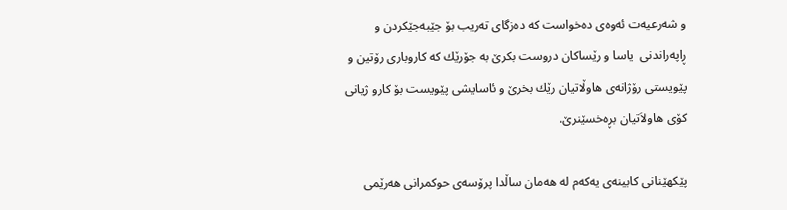و شه‌رعیه‌ت ئه‌وه‌ی‌ ده‌خواست كه‌ ده‌زگای ته‌ریب بۆ جێبه‌جێكردن و ڕاپه‌راندنی  یاسا و رێساكان دروست بكرێ به‌ جۆرێك كه‌ كاروباری رۆتین و پێویستی رۆژانه‌ی‌ هاوڵاتیان رێك بخرێ‌ و ئاسایشی پێویست بۆ كارو ژیانی‌ كۆی‌ هاولاَتیان بڕه‌خسێنرێ‌.

پێكهێنانی‌ كابینه‌ی‌ یه‌كه‌م له‌ هه‌مان ساڵدا پرۆسه‌ی‌ حوكمرانی‌ هه‌رێمی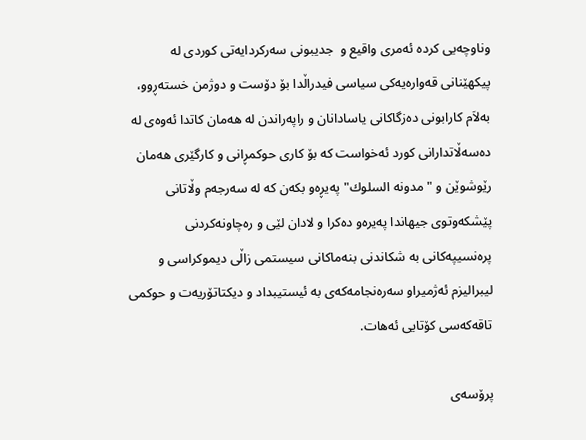وناوچه‌یی كرده‌ ئه‌مری‌ واقیع و  جدیبونی‌ سه‌ركردایه‌تی‌ كوردی‌ له‌ پیكهێنانی‌ قه‌واره‌یه‌كی‌ سیاسی‌ فیدراڵدا بۆ دۆست و دوژمن خسته‌ڕوو، به‌لاَم كارابونی‌ ده‌زگاكانی یاسادانان و راپه‌راندن له‌ هه‌مان كاتدا ئه‌وه‌ی‌ له‌ ده‌سه‌ڵاتدارانی كورد ئه‌خواست كه‌ بۆ كاری حوكمڕانی و كارگێری‌ هه‌مان رێوشوێن و "مدونه‌ السلوك" په‌یڕه‌و بكه‌ن كه‌ له‌ سه‌رجه‌م وڵاتانی پێشكه‌وتوی جیهاندا په‌یره‌و ده‌كرا و لادان لێی و ره‌چاونه‌كردنی پره‌نسیپه‌كانی‌ به‌ شكاندنی‌ بنه‌ماكانی سیستمی‌ زاڵی‌ دیموكراسی‌ و لیبرالیزم ئه‌ژمیراو سه‌ره‌نجامه‌كه‌ی‌ به‌ ئیستیبداد و دیكتاتۆریه‌ت و حوكمی‌ تاقه‌كه‌سی‌ كۆتایی ئه‌هات.

پرۆسه‌ی‌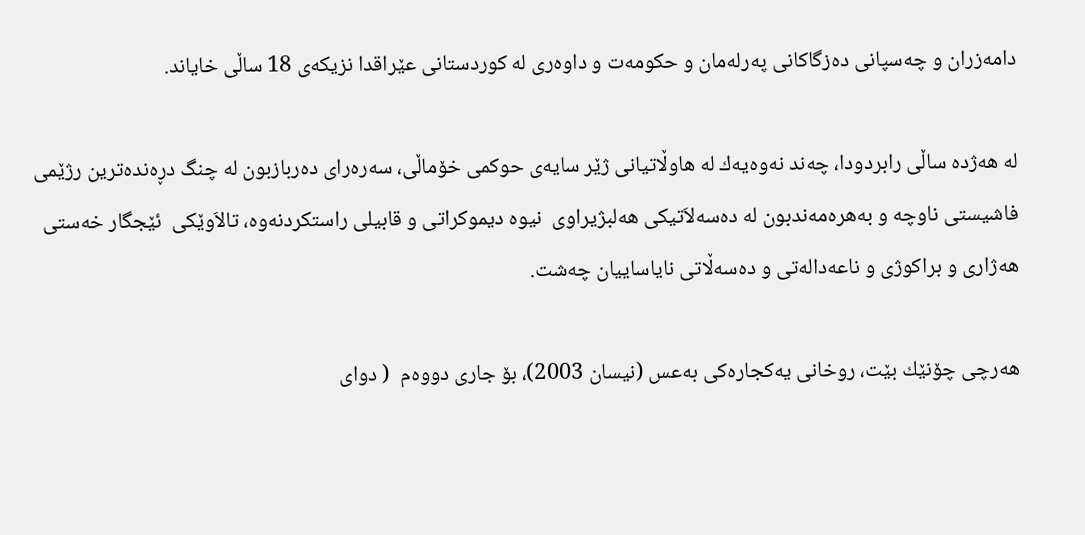دامه‌زران و چه‌سپانی ده‌زگاكانی‌ په‌رله‌مان و حكومه‌ت و داوه‌ری له‌ كوردستانی عێراقدا نزیكه‌ی‌ 18 ساڵی خایاند.

له‌ هه‌ژده‌ ساڵی رابردودا، چه‌ند نه‌وه‌یه‌ك له‌ هاوڵاتیانی ژێر سایه‌ی‌ حوكمی خۆماڵی، سه‌ره‌رای‌ ده‌ربازبون له‌ چنگ دڕه‌نده‌ترین رژێمی فاشیستی ناوچه‌ و به‌هره‌مه‌ندبون له‌ ده‌سه‌لاَتیكی‌ هه‌لبژیراوی‌  نیوه‌ دیموكراتی‌ و قابیلی‌ راستكردنه‌وه‌، تالاَوێكی‌  ئێجگار خه‌ستی هه‌ژاری و براكوژی و ناعه‌داله‌تی‌ و ده‌سه‌ڵاتی نایاساییان چه‌شت.

هه‌رچی چۆنێك بێت، روخانی یه‌كجاره‌كی به‌عس (نیسان 2003)، بۆ جاری دووه‌م  ( دوای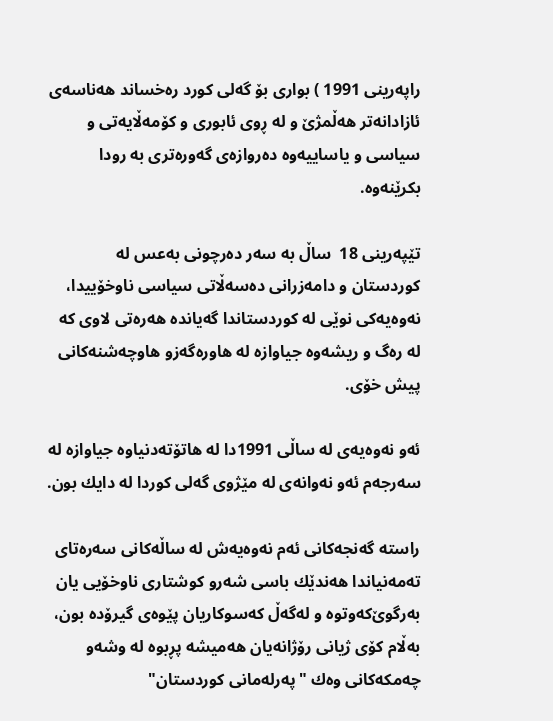راپه‌رینی‌ 1991 ) بواری‌ بۆ گه‌لی كورد ره‌خساند هه‌ناسه‌ی‌ ئازادانه‌تر هه‌ڵمژێ و له‌ ڕوی ئابوری و كۆمه‌ڵایه‌تی و سیاسی و یاساییه‌وه‌ ده‌روازه‌ی‌ گه‌وره‌تری‌ به‌ رودا بكرێنه‌وه‌.

تێپه‌رینی‌ 18  ساڵ به‌ سه‌ر ده‌رچونی به‌عس له‌ كوردستان و دامه‌زرانی ده‌سه‌ڵاتی سیاسی ناوخۆییدا، نه‌وه‌یه‌كی نوێی‌ له‌ كوردستاندا گه‌یانده‌ هه‌ره‌تی‌ لاوی‌ كه‌ له‌ ره‌گ و ریشه‌وه‌ جیاوازه‌ له‌ هاوره‌گه‌زو هاوچه‌شنه‌كانی‌ پیش خۆی‌.

ئه‌و نه‌وه‌یه‌ی له‌ ساڵی 1991دا له‌ هاتۆته‌دنیاوه‌ جیاوازه‌ له‌ سه‌رجه‌م ئه‌و نه‌وانه‌ی له‌ مێژوی گه‌لی كوردا له‌ دایك بون.

راسته‌ گه‌نجه‌كانی ئه‌م نه‌وه‌یه‌ش له‌ ساڵه‌كانی سه‌ره‌تای ته‌مه‌نیاندا هه‌ندێك باسی شه‌رو كوشتاری ناوخۆیی یان به‌رگوێ‌كه‌وتوه‌ و له‌گه‌ڵ كه‌سوكاریان پێوه‌ی گیرۆده‌ بون، به‌ڵام كۆی ژیانی رۆژانه‌یان هه‌میشه‌ پڕبوه‌ له‌ وشه‌و چه‌مكه‌كانی‌ وه‌ك "په‌رله‌مانی كوردستان"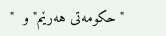"حكومه‌تی هه‌رێم" و  "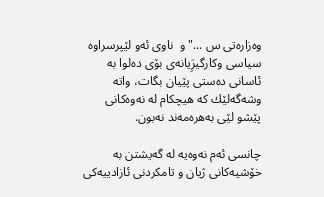وه‌زاره‌تی‌ س ..." و  ناوی ئه‌و لێپرسراوه‌ سیاسی‌ وكارگیرَِیانه‌ی‌ بۆی‌ ده‌لوا به‌ ئاسانی ده‌ستی پێیان بگات، واته‌ وشه‌گه‌لێك كه‌ هیچكام له‌ نه‌وه‌كانی‌ پێشو لێی‌ به‌هره‌مه‌ند نه‌بون.

چانسی ئه‌م نه‌وه‌یه‌ له‌ گه‌یشتن به‌ خۆشیه‌كانی ژیان و تامكردنی‌ ئازادییه‌كی‌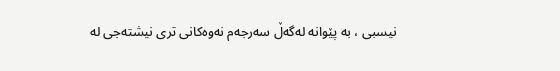نیسبی‌ ، به‌ پێوانه‌ له‌گه‌ڵ سه‌رجه‌م نه‌وه‌كانی تری نیشته‌جی‌ له‌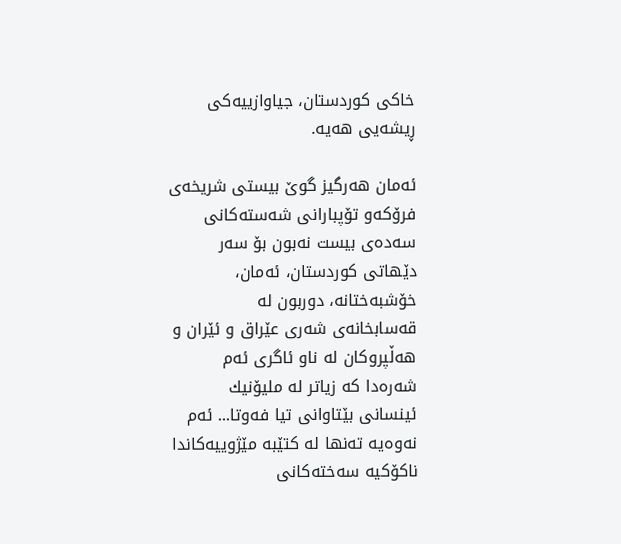خاكی‌ كوردستان، جیاوازییه‌كی‌ ڕیشه‌یی هه‌یه‌.

ئه‌مان هه‌رگیز گوێ بیستی شریخه‌ی‌ فرۆكه‌و تۆپبارانی شه‌سته‌كانی‌ سه‌ده‌ی‌ بیست نه‌بون بۆ سه‌ر دێهاتی‌ كوردستان، ئه‌مان، خۆشبه‌ختانه‌، دوربون له‌ قه‌سابخانه‌ی شه‌ری عێراق و ئێران و هه‌ڵپروكان له‌ ناو ئاگری‌ ئه‌م شه‌ره‌دا كه‌ زیاتر له‌ ملیۆنیك ئینسانی‌ بێتاوانی‌ تیا فه‌وتا... ئه‌م نه‌وه‌یه‌ ته‌نها له‌ كتێبه‌ مێژوییه‌كاندا ناكۆكیه‌ سه‌خته‌كانی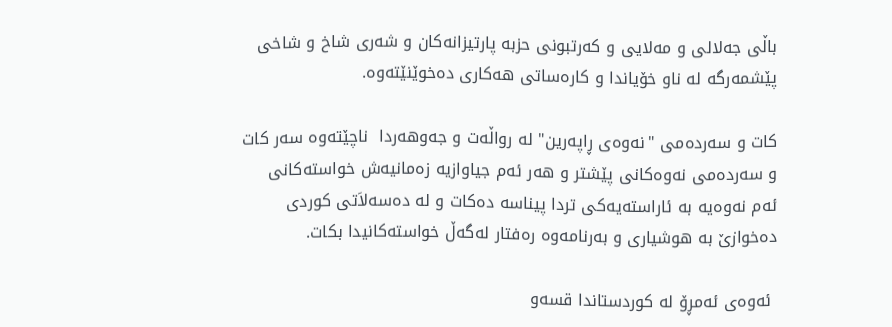باڵی جه‌لالی‌ و مه‌لایی و كه‌رتبونی‌ حزبه‌ پارتیزانه‌كان و شه‌ری شاخ و شاخی‌ پێشمه‌رگه‌ له‌ ناو خۆیاندا و كاره‌ساتی‌ هه‌كاری ده‌خوێنێته‌وه‌.

كات و سه‌رده‌می‌ "نه‌وه‌ی‌ ڕاپه‌رین" له‌ رواڵه‌ت و جه‌وهه‌ردا  ناچێته‌وه‌ سه‌ر كات و سه‌رده‌می‌ نه‌وه‌كانی پێشتر و هه‌ر ئه‌م جیاوازیه‌ زه‌مانیه‌ش خواسته‌كانی ئه‌م نه‌وه‌یه‌ به‌ ئاراسته‌یه‌كی‌ تردا پیناسه‌ ده‌كات و له‌ ده‌سه‌لاَتی‌ كوردی‌ ده‌خوازێ‌ به‌ هوشیاری‌ و به‌رنامه‌وه‌ ره‌فتار له‌گه‌ڵ خواسته‌كانیدا بكات.

 ئه‌وه‌ی‌ ئه‌مڕۆ له‌ كوردستاندا قسه‌و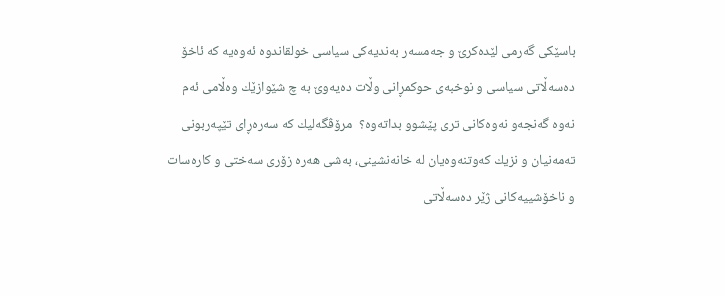باسێكی گه‌رمی لێده‌كرێ و جه‌مسه‌ر به‌ندیه‌كی سیاسی خولقاندوه‌ ئه‌وه‌یه‌ كه‌ ئاخۆ ده‌سه‌ڵاتی سیاسی و نوخبه‌ی حوكمڕانی وڵات ده‌یه‌وێ به‌ چ شێوازێك وه‌ڵامی ئه‌م نه‌وه‌ گه‌نجه‌و نه‌وه‌كانی تری پێشوو بداته‌وه‌؟  مرۆڤگه‌لیك كه‌ سه‌ره‌ڕای تێپه‌ربونی ته‌مه‌نیان و نزیك كه‌وتنه‌وه‌یان له‌ خانه‌نشینی، به‌شی هه‌ره‌ زۆری سه‌ختی و كاره‌سات و ناخۆشییه‌كانی ژێر ده‌سه‌ڵاتی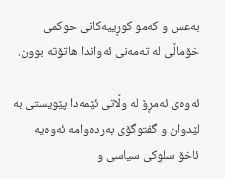به‌عس و كه‌مو كوڕییه‌كانی حوكمی خۆماڵی له‌ ته‌مه‌نی‌ ئه‌واندا هاتۆته‌ بوون.

ئه‌وه‌ی‌ ئه‌مڕۆ له‌ وڵاتی ئێمه‌دا پێویستی به‌ لێدوان و گفتوگۆی به‌رده‌وامه‌ ئه‌وه‌یه‌ ئاخۆ سلوكی سیاسی و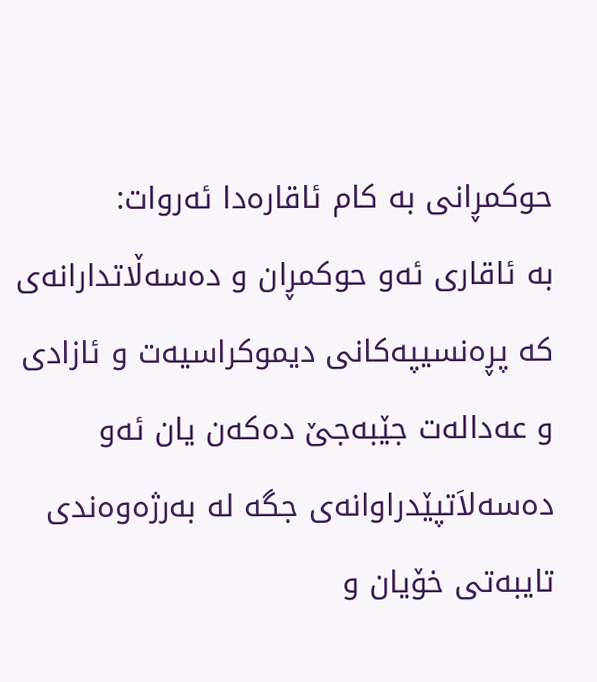حوكمڕانی به‌ كام ئاقاره‌دا ئه‌روات:
به‌ ئاقاری ئه‌و حوكمڕان و ده‌سه‌ڵاتدارانه‌ی كه‌ پڕه‌نسیپه‌كانی دیموكراسیه‌ت و ئازادی و عه‌داله‌ت جێبه‌جێ ده‌كه‌ن یان ئه‌و  ده‌سه‌لاَتپێدراوانه‌ی‌ جگه‌ له‌ به‌رژه‌وه‌ندی تایبه‌تی خۆیان و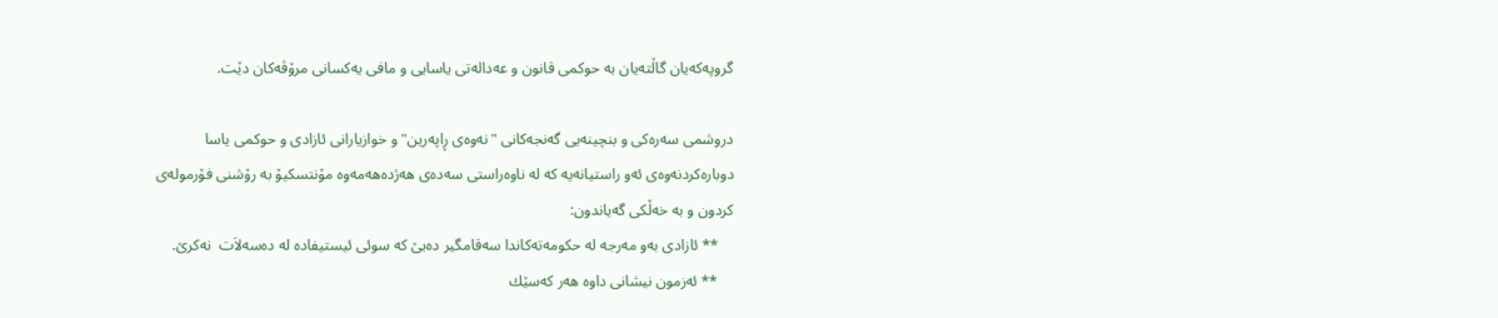گروپه‌كه‌یان گاڵته‌یان به‌ حوكمی قانون و عه‌داله‌تی یاسایی و مافی یه‌كسانی‌ مرۆڤه‌كان دێت.

دروشمی سه‌ره‌كی و بنچینه‌یی گه‌نجه‌كانی "نه‌وه‌ی ڕاپه‌رین" و خوازیارانی ئازادی و حوكمی یاسا دوباره‌كردنه‌وه‌ی‌ ئه‌و راستیانه‌یه‌ كه‌ له‌ ناوه‌راستی سه‌ده‌ی هه‌ژده‌هه‌مه‌وه‌ مۆنتسكیۆ به‌ رۆشنی فۆرموله‌ی كردون و به‌ خه‌ڵكی گه‌یاندون:
    ** ئازادی به‌و مه‌رجه‌ له‌ حكومه‌ته‌كاندا سه‌قامگیر ده‌بێ كه‌ سوئی ئیستیفاده‌ له‌ ده‌سه‌لاَت  نه‌كرێ.
    ** ئه‌زمون نیشانی داوه‌ هه‌ر كه‌سێك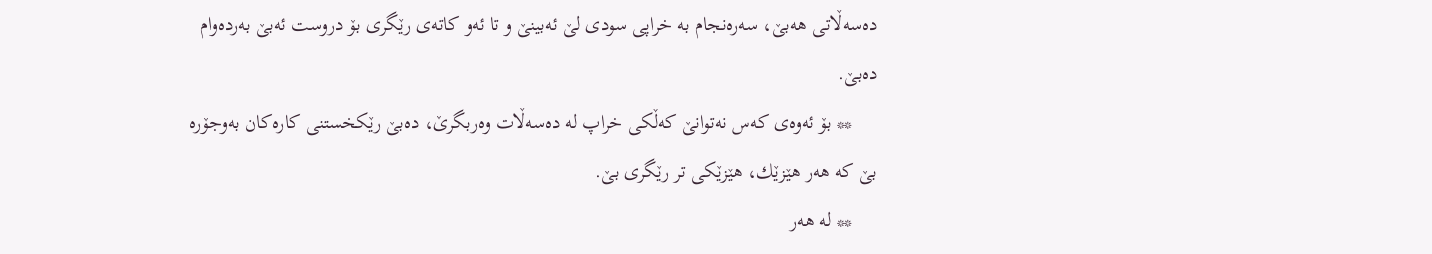ده‌سه‌ڵاتی هه‌بێ، سه‌ره‌نجام به‌ خراپی سودی لێ ئه‌بینێ و تا ئه‌و كاته‌ی رێگری‌ بۆ دروست ئه‌بێ‌ به‌رده‌وام ده‌بێ.
     ** بۆ ئه‌وه‌ی‌ كه‌س نه‌توانێ كه‌ڵكی خراپ له‌ ده‌سه‌ڵات وه‌ربگرێ، ده‌بێ رێكخستنی كاره‌كان به‌وجۆره‌ بێ كه‌ هه‌ر هێزێك، هێزێكی تر رێگری بێ.
     ** له‌ هه‌ر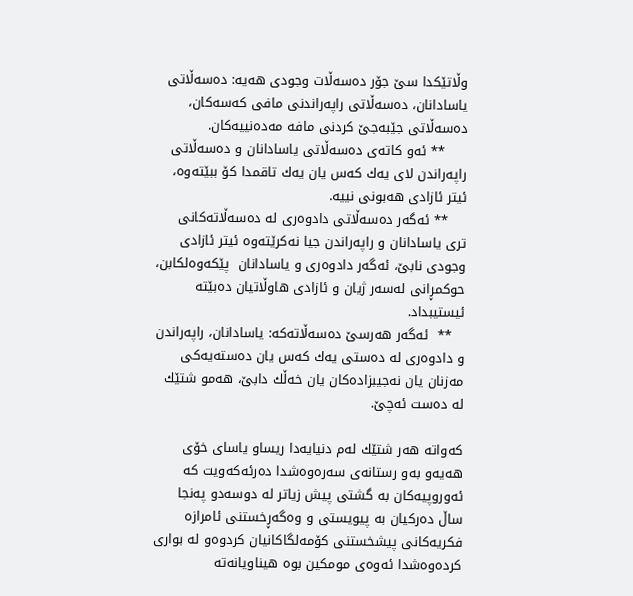وڵاتێكدا سێ جۆر ده‌سه‌ڵات وجودی هه‌یه‌: ده‌سه‌ڵاتی یاسادانان، ده‌سه‌ڵاتی راپه‌راندنی‌ مافی كه‌سه‌كان، ده‌سه‌ڵاتی جێبه‌جێ كردنی مافه‌ مه‌ده‌نییه‌كان.
     ** ئه‌و كاته‌ی‌ ده‌سه‌ڵاتی یاسادانان و ده‌سه‌ڵاتی راپه‌راندن لای یه‌ك كه‌س یان یه‌ك تاقمدا كۆ ببێته‌وه‌، ئیتر ئازادی هه‌بونی نییه‌.
    ** ئه‌گه‌ر ده‌سه‌ڵاتی دادوه‌ری له‌ ده‌سه‌ڵاته‌كانی تری یاسادانان و راپه‌راندن جیا نه‌كرێته‌وه‌ ئیتر ئازادی وجودی نابێ، ئه‌گه‌ر دادوه‌ری و یاسادانان  پێكه‌وه‌لكابن، حوكمڕانی له‌سه‌ر ژیان و ئازادی هاوڵاتیان ده‌بێته‌ ئیستیبداد.
   **  ئه‌گه‌ر هه‌رسێ ده‌سه‌ڵاته‌كه‌: یاسادانان، راپه‌راندن و دادوه‌ری له‌ ده‌ستی یه‌ك كه‌س یان ده‌سته‌یه‌كی مه‌زنان یان نه‌جیبزاده‌كان یان خه‌ڵك دابێ، هه‌مو شتێك له‌ ده‌ست ئه‌چێ.

كه‌واته‌ هه‌ر شتێك له‌م دنیایه‌دا ریساو یاسای‌ خۆی‌ هه‌یه‌و به‌و رستانه‌ی‌ سه‌ره‌وه‌شدا ده‌رئه‌كه‌ویت كه‌ ئه‌وروپیه‌كان به‌ گشتی‌ پیش زیاتر له‌ دوسه‌دو په‌نجا ساڵ ده‌ركیان به‌ پیویستی و وه‌گه‌ڕخستنی‌ ئامرازه‌ فكریه‌كانی‌ پیشخستنی‌ كۆمه‌لگاكانیان كردوه‌و له‌ بواری‌ كرده‌وه‌شدا ئه‌وه‌ی‌ مومكین بوه‌ هیناویانه‌ته‌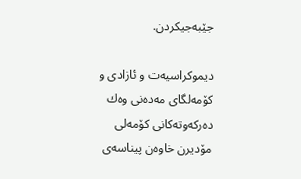جێبه‌جیكردن.

دیموكراسیه‌ت و ئازادی‌ و كۆمه‌لگای‌ مه‌ده‌نی‌ وه‌ك ده‌ركه‌وته‌كانی‌ كۆمه‌لی‌ مۆدیرن خاوه‌ن پیناسه‌ی‌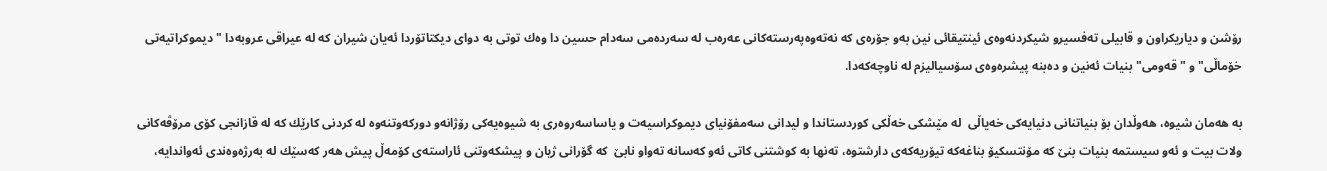رۆشن و دیاریكراون و قابیلی‌ ته‌فسیرو شیكردنه‌وه‌ی‌ ئینتیقائی‌ نین به‌و جۆره‌ی‌ كه‌ نه‌ته‌وه‌په‌رسته‌كانی‌ عه‌ره‌ب له‌ سه‌رده‌می‌ سه‌دام حسین دا وه‌ك توتی‌ به‌ دوای‌ دیكتاتۆردا ئه‌یان شیران كه‌ له‌ عیراقی‌ عروبه‌دا " دیموكراتیه‌تی‌ خۆماڵی‌" و "قه‌ومی‌" بنیات ئه‌نین و ده‌بنه‌ پیشره‌وه‌ی‌ سۆسیالیزم له‌ ناوچه‌كه‌دا.

به‌ هه‌مان شیوه‌، هه‌وڵدان بۆ بنیاتنانی‌ دنیایه‌كی‌ خه‌یاڵی‌  له‌ مێشكی‌ خه‌ڵكی‌ كوردستاندا و لیدانی‌ سه‌مفۆنیای‌ دیموكراسیه‌ت و یاساسه‌روه‌ری‌ به‌ شیوه‌یه‌كی‌ رۆژانه‌و دوركه‌وتنه‌وه‌ له‌ كردنی‌ كارێك كه‌ له‌ قازانجی‌ كۆی‌ مرۆڤه‌كانی‌ ولات بیت و ئه‌و سیستمه‌ بنیات بنێ‌ كه‌ مۆنتسكیۆ بناغه‌كه‌ تیۆریه‌كه‌ی‌ دارشتوه‌، ته‌نها به‌ كوشتنی‌ كاتی‌ ئه‌و كه‌سانه‌ ته‌واو نابێ‌  كه‌ گۆرانی‌ ژیان و پیشكه‌وتنی‌ ئاراسته‌ی‌ كۆمه‌ڵ پیش هه‌ر كه‌سێك له‌ به‌رژه‌وه‌ندی‌ ئه‌واندایه‌،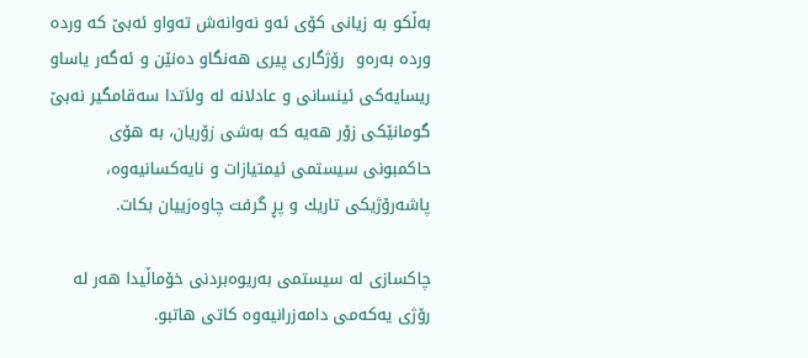به‌ڵكو به‌ زیانی‌ كۆی‌ ئه‌و نه‌وانه‌ش ته‌واو ئه‌بێ‌ كه‌ ورده‌ ورده‌ به‌ره‌و  رۆژگاری‌ پیری‌ هه‌نگاو ده‌نێن و ئه‌گه‌ر یاساو ریسایه‌كی‌ ئینسانی‌ و عادلانه‌ له‌ ولاَتدا سه‌قامگیر نه‌بێ‌ گومانێكی‌ زۆر هه‌یه‌ كه‌ به‌شی‌ زۆریان، به‌ هۆی‌ حاكمبونی‌ سیستمی‌ ئیمتیازات و نایه‌كسانیه‌وه‌، پاشه‌رۆژیكی‌ تاریك و پڕ گرفت چاوه‌رَییان بكات.

چاكسازی‌ له‌ سیستمی‌ به‌ریوه‌بردنی‌ خۆماڵیدا هه‌ر له‌ رۆژی‌ یه‌كه‌می‌ دامه‌زرانیه‌وه‌ كاتی‌ هاتبو.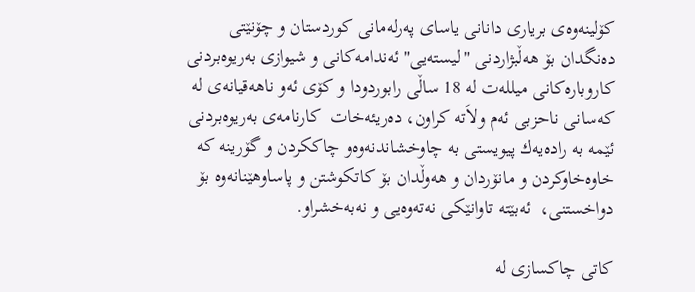كۆلینه‌وه‌ی‌ بریاری‌ دانانی‌ یاسای‌ په‌رله‌مانی‌ كوردستان و چۆنێتی‌ ده‌نگدان بۆ هه‌ڵبژاردنی‌ "لیسته‌یی"ئه‌ندامه‌كانی‌ و شیوازی‌ به‌ریوه‌بردنی‌ كاروباره‌كانی‌ میلله‌ت له‌ 18 ساڵی‌ رابوردودا و كۆی‌ ئه‌و ناهه‌قیانه‌ی‌ له‌ كه‌سانی‌ ناحزبی‌ ئه‌م ولاَته‌ كراون، ده‌ریئه‌خات  كارنامه‌ی‌ به‌ریوه‌بردنی‌ ئێمه‌ به‌ راده‌یه‌ك پیویستی‌ به‌ چاوخشاندنه‌وه‌و چاككردن و گۆرینه‌ كه‌ خاوه‌خاوكردن و مانۆردان و هه‌وڵدان بۆ كاتكوشتن و پاساوهێنانه‌وه‌ بۆ دواخستنی‌،  ئه‌بێته‌ تاوانێكی‌ نه‌ته‌وه‌یی و نه‌به‌خشراو.

كاتی‌ چاكسازی‌ له‌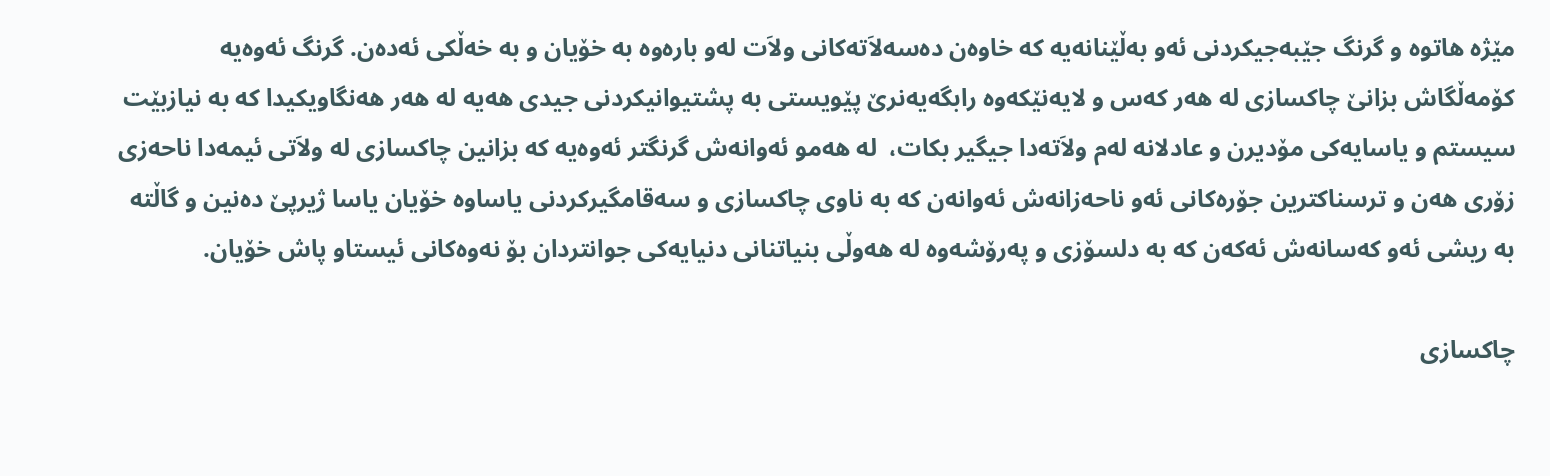مێژه‌ هاتوه‌ و گرنگ جێبه‌جیكردنی ئه‌و به‌ڵێنانه‌یه‌ كه‌ خاوه‌ن ده‌سه‌لاَته‌كانی‌ ولاَت له‌و باره‌وه‌ به‌ خۆیان و به‌ خه‌ڵكی‌ ئه‌ده‌ن. گرنگ ئه‌وه‌یه‌ كۆمه‌ڵگاش بزانێ‌ چاكسازی‌ له‌ هه‌ر كه‌س و لایه‌نێكه‌وه‌ رابگه‌یه‌نرێ‌ پێویستی‌ به‌ پشتیوانیكردنی‌ جیدی‌ هه‌یه‌ له‌ هه‌ر هه‌نگاویكیدا كه‌ به‌ نیازبێت سیستم و یاسایه‌كی‌ مۆدیرن و عادلانه‌ له‌م ولاَته‌دا جیگیر بكات،  له‌ هه‌مو ئه‌وانه‌ش گرنگتر ئه‌وه‌یه‌ كه‌ بزانین چاكسازی‌ له‌ ولاَتی‌ ئیمه‌دا ناحه‌زی‌ زۆری‌ هه‌ن و ترسناكترین جۆره‌كانی‌ ئه‌و ناحه‌زانه‌ش ئه‌وانه‌ن كه‌ به‌ ناوی‌ چاكسازی‌ و سه‌قامگیركردنی‌ یاساوه‌ خۆیان یاسا ژیرپێ‌ ده‌نین و گاڵته‌ به‌ ریشی‌ ئه‌و كه‌سانه‌ش ئه‌كه‌ن كه‌ به‌ دلسۆزی‌ و په‌رۆشه‌وه‌ له‌ هه‌وڵی‌ بنیاتنانی‌ دنیایه‌كی‌ جوانتردان بۆ نه‌وه‌كانی‌ ئیستاو پاش خۆیان.

چاكسازی‌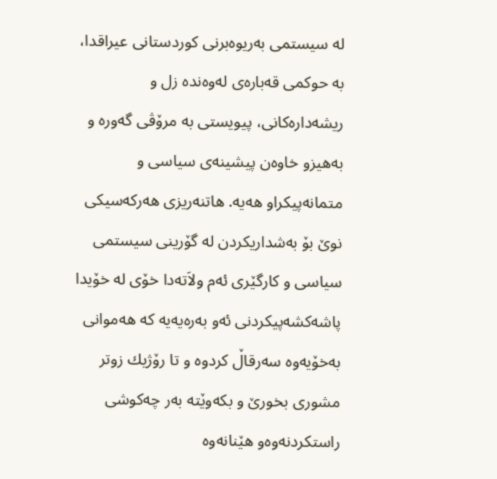له‌ سیستمی‌ به‌ریوه‌برنی‌ كوردستانی‌ عیراقدا، به‌ حوكمی‌ قه‌باره‌ی‌ له‌وه‌نده‌ زل و ریشه‌داره‌كانی‌، پیویستی‌ به‌ مرۆڤی‌ گه‌وره‌ و به‌هیزو خاوه‌ن پیشینه‌ی‌ سیاسی‌ و متمانه‌پیكراو هه‌یه‌. هاتنه‌ریزی‌ هه‌ركه‌سیكی‌ نوێ‌ بۆ به‌شداریكردن له‌ گۆرینی‌ سیستمی‌ سیاسی‌ و كارگێری‌ ئه‌م ولاَته‌دا خۆی‌ له‌ خۆیدا پاشه‌كشه‌پیكردنی‌ ئه‌و به‌ره‌یه‌یه‌ كه‌ هه‌موانی‌ به‌خۆیه‌وه‌ سه‌رقاڵ كردوه‌ و تا رۆژیك زوتر مشوری‌ بخورێ‌ و بكه‌وێته‌ به‌ر چه‌كوشی‌ راستكردنه‌وه‌و هێنانه‌وه‌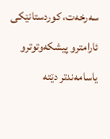سه‌رخه‌ت، كوردستانێكی‌ ئارامترو پیشكه‌وتوترو یاسامه‌ندتر دێته‌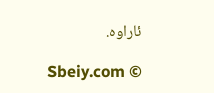ئاراوه‌.

Sbeiy.com ©